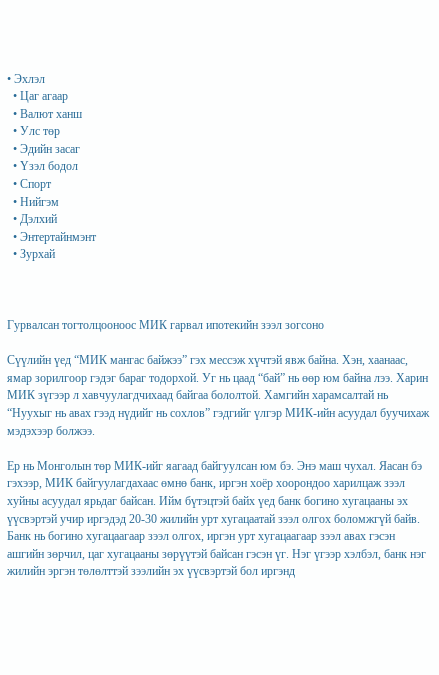• Эхлэл
  • Цаг агаар
  • Валют ханш
  • Улс төр
  • Эдийн засаг
  • Үзэл бодол
  • Спорт
  • Нийгэм
  • Дэлхий
  • Энтертайнмэнт
  • Зурхай



Гурвалсан тогтолцооноос МИК гарвал ипотекийн зээл зогсоно

Сүүлийн үед “МИК мангас байжээ” гэх мессэж хүчтэй явж байна. Хэн, хаанаас, ямар зорилгоор гэдэг бараг тодорхой. Уг нь цаад “бай” нь өөр юм байна лээ. Харин МИК зүгээр л хавчуулагдчихаад байгаа бололтой. Хамгийн харамсалтай нь “Нуухыг нь авах гээд нүдийг нь сохлов” гэдгийг үлгэр МИК-ийн асуудал буучихаж мэдэхээр болжээ.

Ер нь Монголын төр МИК-ийг яагаад байгуулсан юм бэ. Энэ маш чухал. Яасан бэ гэхээр, МИК байгуулагдахаас өмнө банк, иргэн хоёр хоорондоо харилцаж зээл хуйны асуудал ярьдаг байсан. Ийм бүтэцтэй байх үед банк богино хугацааны эх үүсвэртэй учир иргэдэд 20-30 жилийн урт хугацаатай зээл олгох боломжгүй байв. Банк нь богино хугацаагаар зээл олгох, иргэн урт хугацаагаар зээл авах гэсэн ашгийн зөрчил, цаг хугацааны зөрүүтэй байсан гэсэн үг. Нэг үгээр хэлбэл, банк нэг жилийн эргэн төлөлттэй зээлийн эх үүсвэртэй бол иргэнд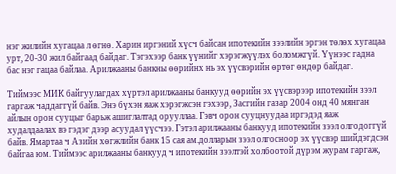нэг жилийн хугацаа л өгнө. Харин иргэний хүсч байсан ипотекийн зээлийн эргэн төлөх хугацаа урт, 20-30 жил байгаад байдаг. Тэгэхээр банк үүнийг хэрэгжүүлэх боломжгүй. Үүнээс гадна бас нэг гацаа байлаа. Арилжааны банкны өөрийнх нь эх үүсвэрийн өртөг өндөр байдаг.

Тиймээс МИК байгуулагдах хүртэл арилжааны банкууд өөрийн эх үүсвэрээр ипотекийн зээл гаргаж чаддаггүй байв. Энэ бүхэн яаж хэрэгжсэн гэхээр, Засгийн газар 2004 онд 40 мянган айлын орон сууцыг барьж ашиглалтад орууллаа. Гэвч орон сууцнуудаа иргэдэд яаж худалдаалах вэ гэдэг дээр асуудал үүсчээ. Гэтэл арилжааны банкууд ипотекийн зээл олгодоггүй байв. Ямартаа ч Азийн хөгжлийн банк 15 сая ам.долларын зээл олгосноор эх үүсвэр шийдэгдсэн байгаа юм. Тиймээс арилжааны банкууд ч ипотекийн зээлтэй холбоотой дүрэм журам гаргаж,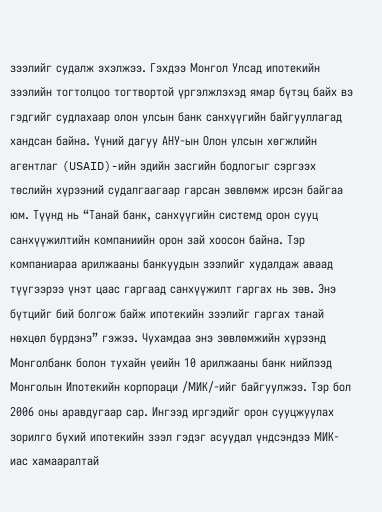зээлийг судалж эхэлжээ. Гэхдээ Монгол Улсад ипотекийн зээлийн тогтолцоо тогтвортой үргэлжлэхэд ямар бүтэц байх вэ гэдгийг судлахаар олон улсын банк санхүүгийн байгууллагад хандсан байна. Үүний дагуу АНУ-ын Олон улсын хөгжлийн агентлаг (USAID)-ийн эдийн засгийн бодлогыг сэргээх төслийн хүрээний судалгаагаар гарсан зөвлөмж ирсэн байгаа юм. Түүнд нь “Танай банк, санхүүгийн системд орон сууц санхүүжилтийн компаниийн орон зай хоосон байна. Тэр компаниараа арилжааны банкуудын зээлийг худалдаж аваад түүгээрээ үнэт цаас гаргаад санхүүжилт гаргах нь зөв. Энэ бүтцийг бий болгож байж ипотекийн зээлийг гаргах танай нөхцөл бүрдэнэ” гэжээ. Чухамдаа энэ зөвлөмжийн хүрээнд Монголбанк болон тухайн үеийн 10 арилжааны банк нийлээд Монголын Ипотекийн корпораци /МИК/-ийг байгуулжээ. Тэр бол 2006 оны аравдугаар сар. Ингээд иргэдийг орон сууцжуулах зорилго бүхий ипотекийн зээл гэдэг асуудал үндсэндээ МИК-иас хамааралтай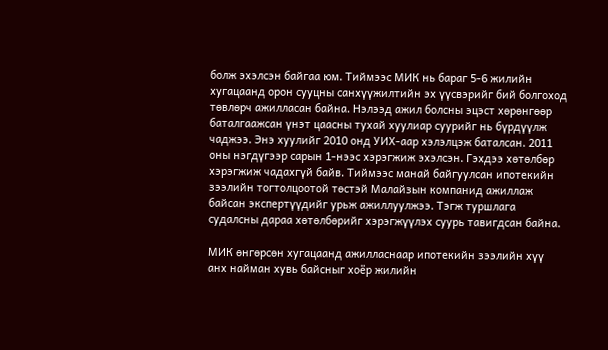болж эхэлсэн байгаа юм. Тиймээс МИК нь бараг 5-6 жилийн хугацаанд орон сууцны санхүүжилтийн эх үүсвэрийг бий болгоход төвлөрч ажилласан байна. Нэлээд ажил болсны эцэст хөрөнгөөр баталгаажсан үнэт цаасны тухай хуулиар суурийг нь бүрдүүлж чаджээ. Энэ хуулийг 2010 онд УИХ-аар хэлэлцэж баталсан. 2011 оны нэгдүгээр сарын 1-нээс хэрэгжиж эхэлсэн. Гэхдээ хөтөлбөр хэрэгжиж чадахгүй байв. Тиймээс манай байгуулсан ипотекийн зээлийн тогтолцоотой төстэй Малайзын компанид ажиллаж байсан экспертүүдийг урьж ажиллуулжээ. Тэгж туршлага судалсны дараа хөтөлбөрийг хэрэгжүүлэх суурь тавигдсан байна.

МИК өнгөрсөн хугацаанд ажилласнаар ипотекийн зээлийн хүү анх найман хувь байсныг хоёр жилийн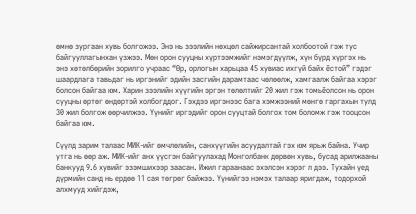өмнө зургаан хувь болгожээ. Энэ нь зээлийн нөхцөл сайжирсантай холбоотой гэж тус байгууллагынхан үзжээ. Мөн орон сууцны хүртээмжийг нэмэгдүүлж, хүн бүрд хүргэх нь энэ хөтөлбөрийн зорилго учраас “Өр, орлогын харьцаа 45 хувиас ихгүй байх ёстой” гэдэг шаардлага тавьдаг нь иргэнийг эдийн засгийн дарамтаас чөлөөлж, хамгаалж байгаа хэрэг болсон байгаа юм. Харин зээлийн хүүгийн эргэн төлөлтийг 20 жил гэж томьёолсон нь орон сууцны өртөг өндөртэй холбогддог. Гэхдээ иргэнээс бага хэмжээний мөнгө гаргахын тулд 30 жил болгож өөрчилжээ. Үүнийг иргэдийг орон сууцтай болгох том боломж гэж тооцсон байгаа юм.

Сүүлд зарим талаас МИК-ийг өмчлөлийн, санхүүгийн асуудалтай гэх юм ярьж байна. Учир утга нь өөр аж. МИК-ийг анх үүсгэн байгуулахад Монголбанк дөрвөн хувь, бусад арилжааны банкууд 9.6 хувийг эзэмшихээр заасан. Ижил гараанаас эхэлсэн хэрэг л дээ. Тухайн үед дүрмийн санд нь ердөө 11 сая төгрөг байжээ. Үүнийгээ нэмэх талаар яригдаж, тодорхой алхмууд хийгдэж,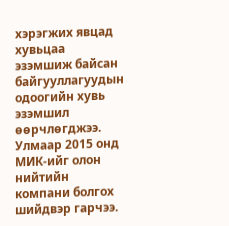хэрэгжих явцад хувьцаа эзэмшиж байсан байгууллагуудын одоогийн хувь эзэмшил өөрчлөгджээ. Улмаар 2015 онд МИК-ийг олон нийтийн компани болгох шийдвэр гарчээ.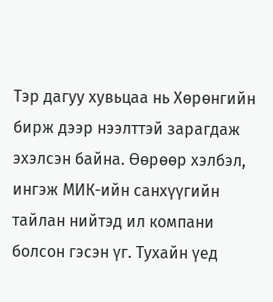Тэр дагуу хувьцаа нь Хөрөнгийн бирж дээр нээлттэй зарагдаж эхэлсэн байна. Өөрөөр хэлбэл, ингэж МИК-ийн санхүүгийн тайлан нийтэд ил компани болсон гэсэн үг. Тухайн үед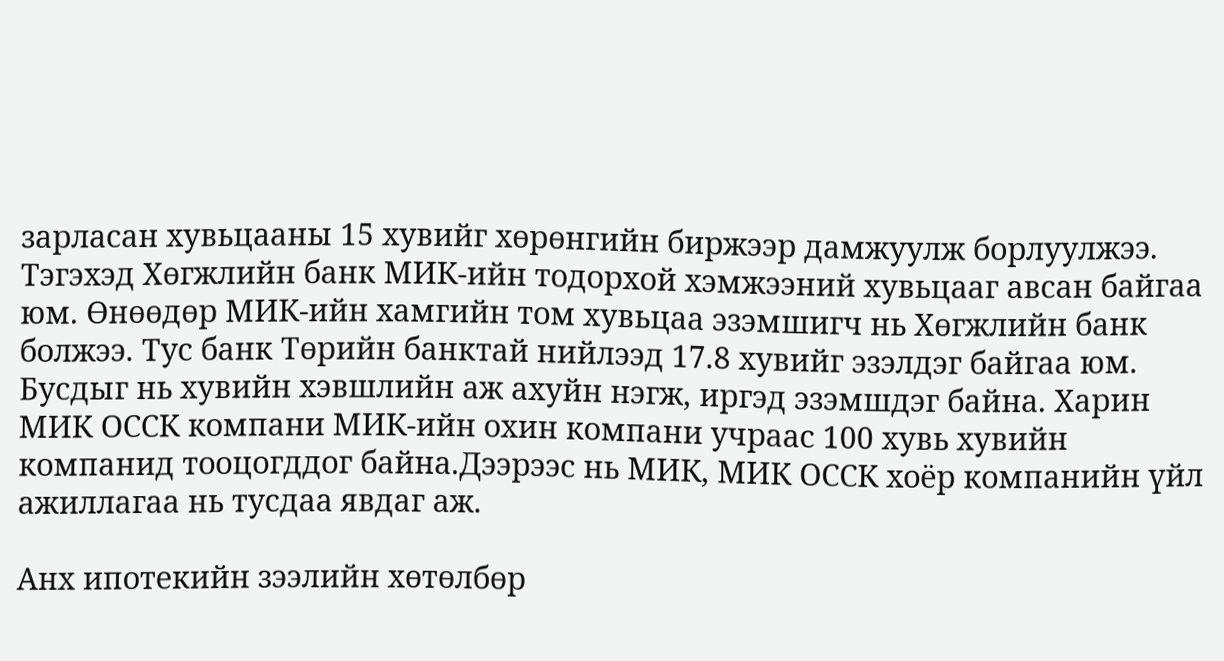зарласан хувьцааны 15 хувийг хөрөнгийн биржээр дамжуулж борлуулжээ. Тэгэхэд Хөгжлийн банк МИК-ийн тодорхой хэмжээний хувьцааг авсан байгаа юм. Өнөөдөр МИК-ийн хамгийн том хувьцаа эзэмшигч нь Хөгжлийн банк болжээ. Тус банк Төрийн банктай нийлээд 17.8 хувийг эзэлдэг байгаа юм. Бусдыг нь хувийн хэвшлийн аж ахуйн нэгж, иргэд эзэмшдэг байна. Харин МИК ОССК компани МИК-ийн охин компани учраас 100 хувь хувийн компанид тооцогддог байна.Дээрээс нь МИК, МИК ОССК хоёр компанийн үйл ажиллагаа нь тусдаа явдаг аж.

Анх ипотекийн зээлийн хөтөлбөр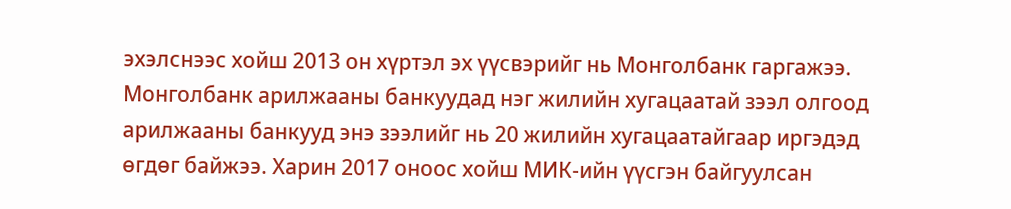эхэлснээс хойш 2013 он хүртэл эх үүсвэрийг нь Монголбанк гаргажээ. Монголбанк арилжааны банкуудад нэг жилийн хугацаатай зээл олгоод арилжааны банкууд энэ зээлийг нь 20 жилийн хугацаатайгаар иргэдэд өгдөг байжээ. Харин 2017 оноос хойш МИК-ийн үүсгэн байгуулсан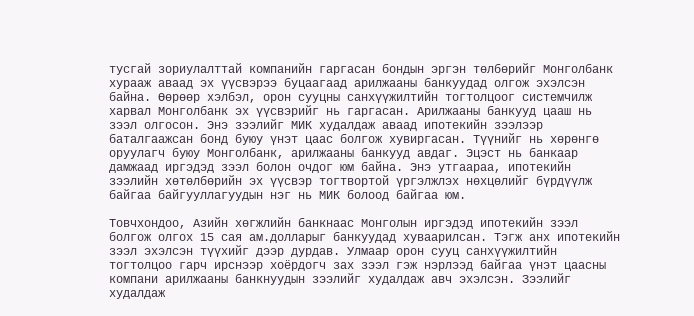тусгай зориулалттай компанийн гаргасан бондын эргэн төлбөрийг Монголбанк хурааж аваад эх үүсвэрээ буцаагаад арилжааны банкуудад олгож эхэлсэн байна. Өөрөөр хэлбэл, орон сууцны санхүүжилтийн тогтолцоог системчилж харвал Монголбанк эх үүсвэрийг нь гаргасан. Арилжааны банкууд цааш нь зээл олгосон. Энэ зээлийг МИК худалдаж аваад ипотекийн зээлээр баталгаажсан бонд буюу үнэт цаас болгож хувиргасан. Түүнийг нь хөрөнгө оруулагч буюу Монголбанк, арилжааны банкууд авдаг. Эцэст нь банкаар дамжаад иргэдэд зээл болон очдог юм байна. Энэ утгаараа, ипотекийн зээлийн хөтөлбөрийн эх үүсвэр тогтвортой үргэлжлэх нөхцөлийг бүрдүүлж байгаа байгууллагуудын нэг нь МИК болоод байгаа юм.

Товчхондоо, Азийн хөгжлийн банкнаас Монголын иргэдэд ипотекийн зээл болгож олгох 15 сая ам.долларыг банкуудад хуваарилсан. Тэгж анх ипотекийн зээл эхэлсэн түүхийг дээр дурдав. Улмаар орон сууц санхүүжилтийн тогтолцоо гарч ирснээр хоёрдогч зах зээл гэж нэрлээд байгаа үнэт цаасны компани арилжааны банкнуудын зээлийг худалдаж авч эхэлсэн. Зээлийг худалдаж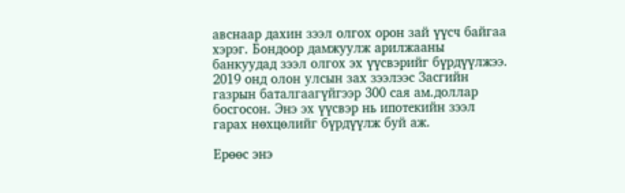авснаар дахин зээл олгох орон зай үүсч байгаа хэрэг. Бондоор дамжуулж арилжааны банкуудад зээл олгох эх үүсвэрийг бүрдүүлжээ. 2019 онд олон улсын зах зээлээс Засгийн газрын баталгаагүйгээр 300 сая ам.доллар босгосон. Энэ эх үүсвэр нь ипотекийн зээл гарах нөхцөлийг бүрдүүлж буй аж.

Ерөөс энэ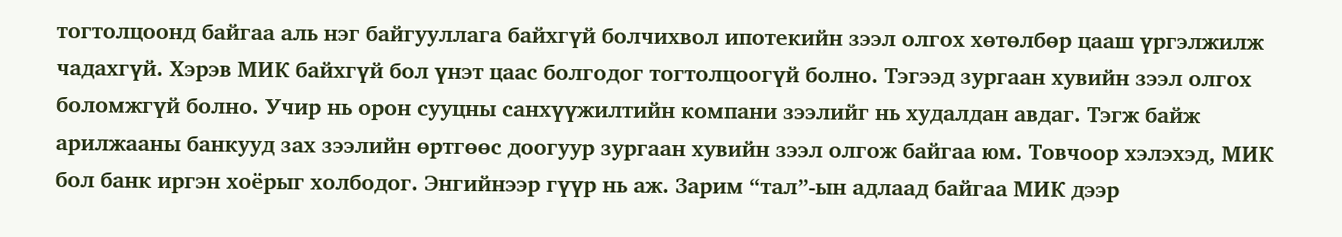тогтолцоонд байгаа аль нэг байгууллага байхгүй болчихвол ипотекийн зээл олгох хөтөлбөр цааш үргэлжилж чадахгүй. Хэрэв МИК байхгүй бол үнэт цаас болгодог тогтолцоогүй болно. Тэгээд зургаан хувийн зээл олгох боломжгүй болно. Учир нь орон сууцны санхүүжилтийн компани зээлийг нь худалдан авдаг. Тэгж байж арилжааны банкууд зах зээлийн өртгөөс доогуур зургаан хувийн зээл олгож байгаа юм. Товчоор хэлэхэд, МИК бол банк иргэн хоёрыг холбодог. Энгийнээр гүүр нь аж. Зарим “тал”-ын адлаад байгаа МИК дээр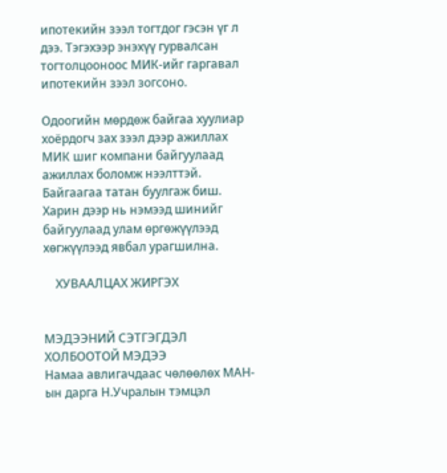ипотекийн зээл тогтдог гэсэн үг л дээ. Тэгэхээр энэхүү гурвалсан тогтолцооноос МИК-ийг гаргавал ипотекийн зээл зогсоно.

Одоогийн мөрдөж байгаа хуулиар хоёрдогч зах зээл дээр ажиллах МИК шиг компани байгуулаад ажиллах боломж нээлттэй. Байгаагаа татан буулгаж биш. Харин дээр нь нэмээд шинийг байгуулаад улам өргөжүүлээд хөгжүүлээд явбал урагшилна.

    ХУВААЛЦАХ ЖИРГЭХ


МЭДЭЭНИЙ СЭТГЭГДЭЛ
ХОЛБООТОЙ МЭДЭЭ
Намаа авлигачдаас чөлөөлөх МАН-ын дарга Н.Учралын тэмцэл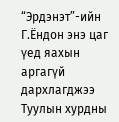“Эрдэнэт”-ийн Г.Ёндон энэ цаг үед яахын аргагүй дархлагджээ
Туулын хурдны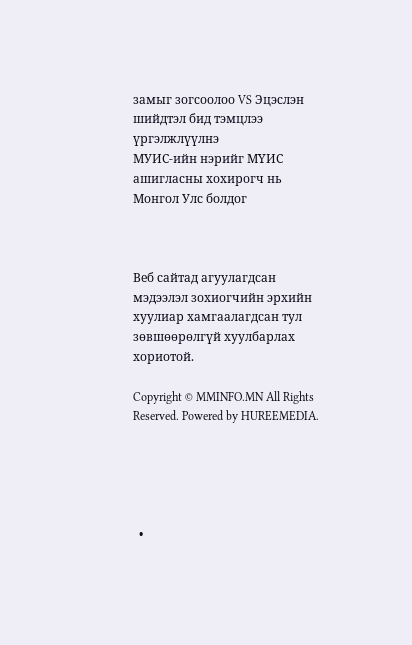замыг зогсоолоо VS Эцэслэн шийдтэл бид тэмцлээ үргэлжлүүлнэ
МУИС-ийн нэрийг МҮИС ашигласны хохирогч нь Монгол Улс болдог



Веб сайтад агуулагдсан мэдээлэл зохиогчийн эрхийн хуулиар хамгаалагдсан тул зөвшөөрөлгүй хуулбарлах хориотой.

Copyright © MMINFO.MN All Rights Reserved. Powered by HUREEMEDIA.





  •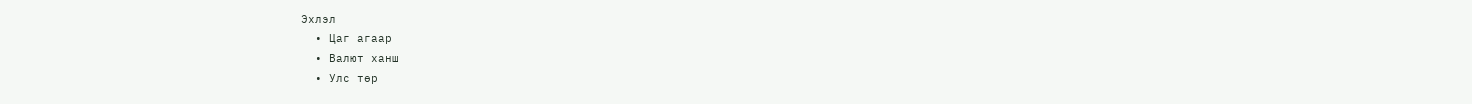Эхлэл
  • Цаг агаар
  • Валют ханш
  • Улс төр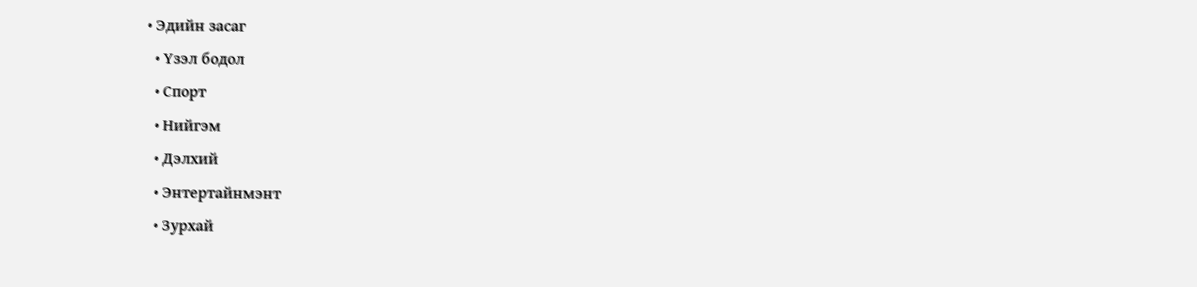• Эдийн засаг
  • Үзэл бодол
  • Спорт
  • Нийгэм
  • Дэлхий
  • Энтертайнмэнт
  • Зурхай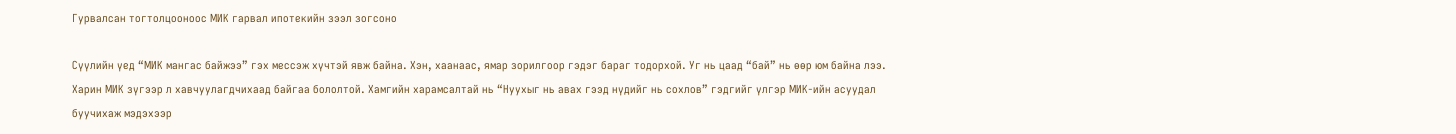Гурвалсан тогтолцооноос МИК гарвал ипотекийн зээл зогсоно

Сүүлийн үед “МИК мангас байжээ” гэх мессэж хүчтэй явж байна. Хэн, хаанаас, ямар зорилгоор гэдэг бараг тодорхой. Уг нь цаад “бай” нь өөр юм байна лээ. Харин МИК зүгээр л хавчуулагдчихаад байгаа бололтой. Хамгийн харамсалтай нь “Нуухыг нь авах гээд нүдийг нь сохлов” гэдгийг үлгэр МИК-ийн асуудал буучихаж мэдэхээр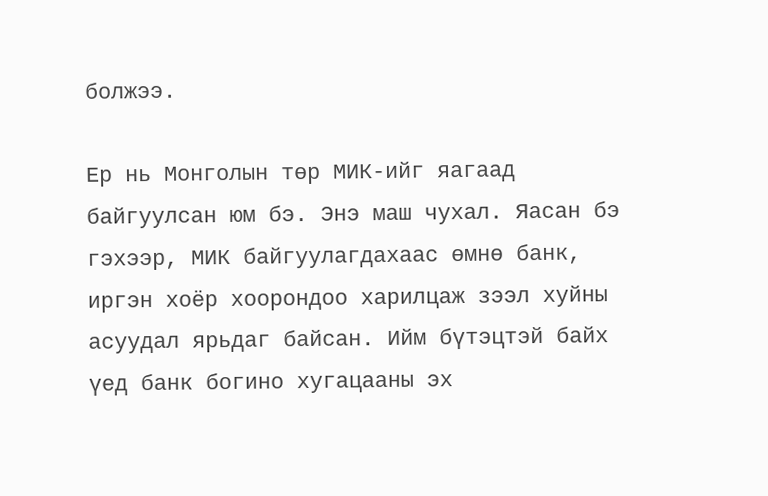болжээ.

Ер нь Монголын төр МИК-ийг яагаад байгуулсан юм бэ. Энэ маш чухал. Яасан бэ гэхээр, МИК байгуулагдахаас өмнө банк, иргэн хоёр хоорондоо харилцаж зээл хуйны асуудал ярьдаг байсан. Ийм бүтэцтэй байх үед банк богино хугацааны эх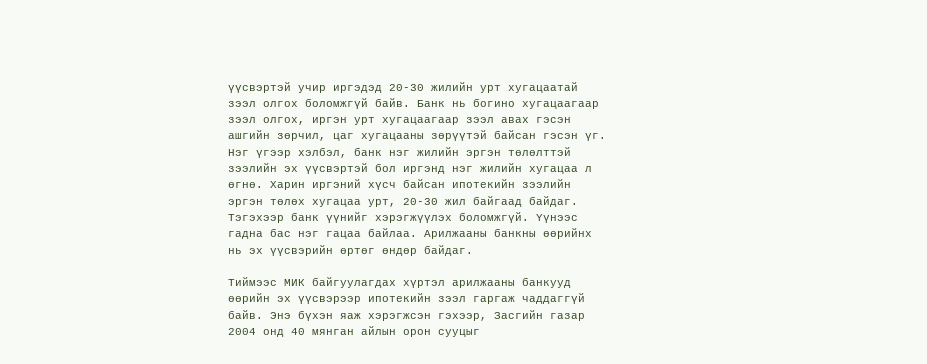үүсвэртэй учир иргэдэд 20-30 жилийн урт хугацаатай зээл олгох боломжгүй байв. Банк нь богино хугацаагаар зээл олгох, иргэн урт хугацаагаар зээл авах гэсэн ашгийн зөрчил, цаг хугацааны зөрүүтэй байсан гэсэн үг. Нэг үгээр хэлбэл, банк нэг жилийн эргэн төлөлттэй зээлийн эх үүсвэртэй бол иргэнд нэг жилийн хугацаа л өгнө. Харин иргэний хүсч байсан ипотекийн зээлийн эргэн төлөх хугацаа урт, 20-30 жил байгаад байдаг. Тэгэхээр банк үүнийг хэрэгжүүлэх боломжгүй. Үүнээс гадна бас нэг гацаа байлаа. Арилжааны банкны өөрийнх нь эх үүсвэрийн өртөг өндөр байдаг.

Тиймээс МИК байгуулагдах хүртэл арилжааны банкууд өөрийн эх үүсвэрээр ипотекийн зээл гаргаж чаддаггүй байв. Энэ бүхэн яаж хэрэгжсэн гэхээр, Засгийн газар 2004 онд 40 мянган айлын орон сууцыг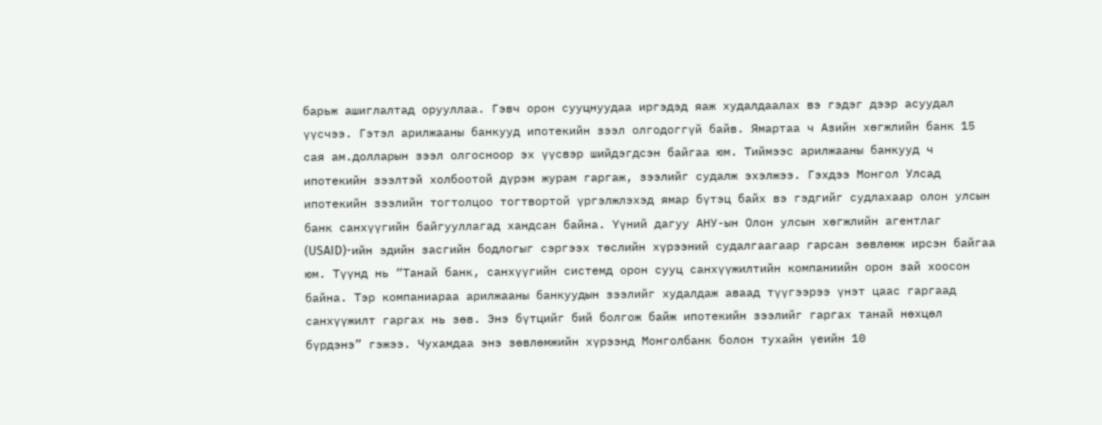барьж ашиглалтад орууллаа. Гэвч орон сууцнуудаа иргэдэд яаж худалдаалах вэ гэдэг дээр асуудал үүсчээ. Гэтэл арилжааны банкууд ипотекийн зээл олгодоггүй байв. Ямартаа ч Азийн хөгжлийн банк 15 сая ам.долларын зээл олгосноор эх үүсвэр шийдэгдсэн байгаа юм. Тиймээс арилжааны банкууд ч ипотекийн зээлтэй холбоотой дүрэм журам гаргаж, зээлийг судалж эхэлжээ. Гэхдээ Монгол Улсад ипотекийн зээлийн тогтолцоо тогтвортой үргэлжлэхэд ямар бүтэц байх вэ гэдгийг судлахаар олон улсын банк санхүүгийн байгууллагад хандсан байна. Үүний дагуу АНУ-ын Олон улсын хөгжлийн агентлаг (USAID)-ийн эдийн засгийн бодлогыг сэргээх төслийн хүрээний судалгаагаар гарсан зөвлөмж ирсэн байгаа юм. Түүнд нь “Танай банк, санхүүгийн системд орон сууц санхүүжилтийн компаниийн орон зай хоосон байна. Тэр компаниараа арилжааны банкуудын зээлийг худалдаж аваад түүгээрээ үнэт цаас гаргаад санхүүжилт гаргах нь зөв. Энэ бүтцийг бий болгож байж ипотекийн зээлийг гаргах танай нөхцөл бүрдэнэ” гэжээ. Чухамдаа энэ зөвлөмжийн хүрээнд Монголбанк болон тухайн үеийн 10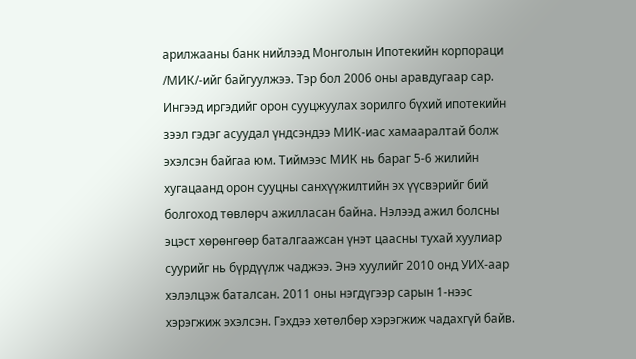арилжааны банк нийлээд Монголын Ипотекийн корпораци /МИК/-ийг байгуулжээ. Тэр бол 2006 оны аравдугаар сар. Ингээд иргэдийг орон сууцжуулах зорилго бүхий ипотекийн зээл гэдэг асуудал үндсэндээ МИК-иас хамааралтай болж эхэлсэн байгаа юм. Тиймээс МИК нь бараг 5-6 жилийн хугацаанд орон сууцны санхүүжилтийн эх үүсвэрийг бий болгоход төвлөрч ажилласан байна. Нэлээд ажил болсны эцэст хөрөнгөөр баталгаажсан үнэт цаасны тухай хуулиар суурийг нь бүрдүүлж чаджээ. Энэ хуулийг 2010 онд УИХ-аар хэлэлцэж баталсан. 2011 оны нэгдүгээр сарын 1-нээс хэрэгжиж эхэлсэн. Гэхдээ хөтөлбөр хэрэгжиж чадахгүй байв.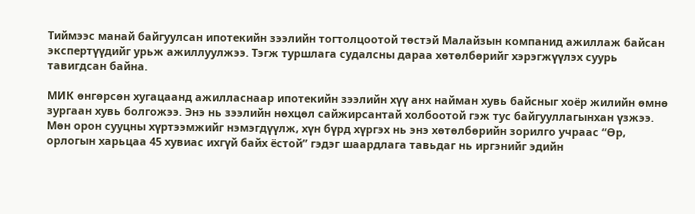Тиймээс манай байгуулсан ипотекийн зээлийн тогтолцоотой төстэй Малайзын компанид ажиллаж байсан экспертүүдийг урьж ажиллуулжээ. Тэгж туршлага судалсны дараа хөтөлбөрийг хэрэгжүүлэх суурь тавигдсан байна.

МИК өнгөрсөн хугацаанд ажилласнаар ипотекийн зээлийн хүү анх найман хувь байсныг хоёр жилийн өмнө зургаан хувь болгожээ. Энэ нь зээлийн нөхцөл сайжирсантай холбоотой гэж тус байгууллагынхан үзжээ. Мөн орон сууцны хүртээмжийг нэмэгдүүлж, хүн бүрд хүргэх нь энэ хөтөлбөрийн зорилго учраас “Өр, орлогын харьцаа 45 хувиас ихгүй байх ёстой” гэдэг шаардлага тавьдаг нь иргэнийг эдийн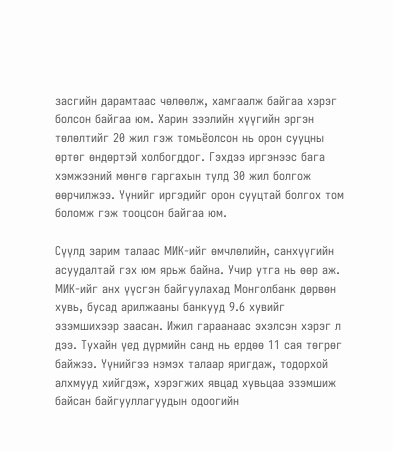засгийн дарамтаас чөлөөлж, хамгаалж байгаа хэрэг болсон байгаа юм. Харин зээлийн хүүгийн эргэн төлөлтийг 20 жил гэж томьёолсон нь орон сууцны өртөг өндөртэй холбогддог. Гэхдээ иргэнээс бага хэмжээний мөнгө гаргахын тулд 30 жил болгож өөрчилжээ. Үүнийг иргэдийг орон сууцтай болгох том боломж гэж тооцсон байгаа юм.

Сүүлд зарим талаас МИК-ийг өмчлөлийн, санхүүгийн асуудалтай гэх юм ярьж байна. Учир утга нь өөр аж. МИК-ийг анх үүсгэн байгуулахад Монголбанк дөрвөн хувь, бусад арилжааны банкууд 9.6 хувийг эзэмшихээр заасан. Ижил гараанаас эхэлсэн хэрэг л дээ. Тухайн үед дүрмийн санд нь ердөө 11 сая төгрөг байжээ. Үүнийгээ нэмэх талаар яригдаж, тодорхой алхмууд хийгдэж, хэрэгжих явцад хувьцаа эзэмшиж байсан байгууллагуудын одоогийн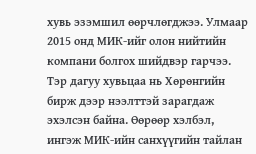хувь эзэмшил өөрчлөгджээ. Улмаар 2015 онд МИК-ийг олон нийтийн компани болгох шийдвэр гарчээ. Тэр дагуу хувьцаа нь Хөрөнгийн бирж дээр нээлттэй зарагдаж эхэлсэн байна. Өөрөөр хэлбэл, ингэж МИК-ийн санхүүгийн тайлан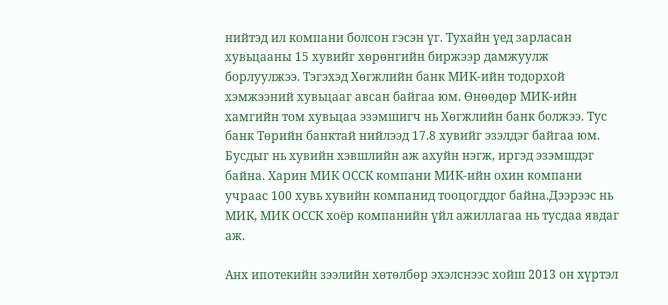нийтэд ил компани болсон гэсэн үг. Тухайн үед зарласан хувьцааны 15 хувийг хөрөнгийн биржээр дамжуулж борлуулжээ. Тэгэхэд Хөгжлийн банк МИК-ийн тодорхой хэмжээний хувьцааг авсан байгаа юм. Өнөөдөр МИК-ийн хамгийн том хувьцаа эзэмшигч нь Хөгжлийн банк болжээ. Тус банк Төрийн банктай нийлээд 17.8 хувийг эзэлдэг байгаа юм. Бусдыг нь хувийн хэвшлийн аж ахуйн нэгж, иргэд эзэмшдэг байна. Харин МИК ОССК компани МИК-ийн охин компани учраас 100 хувь хувийн компанид тооцогддог байна.Дээрээс нь МИК, МИК ОССК хоёр компанийн үйл ажиллагаа нь тусдаа явдаг аж.

Анх ипотекийн зээлийн хөтөлбөр эхэлснээс хойш 2013 он хүртэл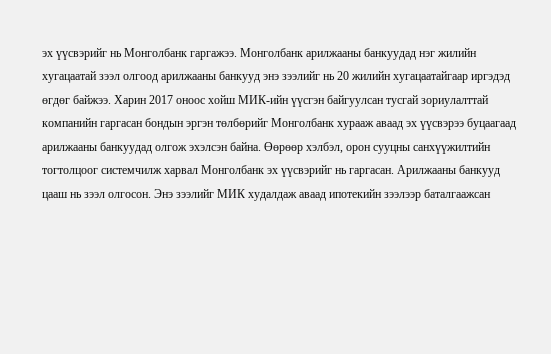эх үүсвэрийг нь Монголбанк гаргажээ. Монголбанк арилжааны банкуудад нэг жилийн хугацаатай зээл олгоод арилжааны банкууд энэ зээлийг нь 20 жилийн хугацаатайгаар иргэдэд өгдөг байжээ. Харин 2017 оноос хойш МИК-ийн үүсгэн байгуулсан тусгай зориулалттай компанийн гаргасан бондын эргэн төлбөрийг Монголбанк хурааж аваад эх үүсвэрээ буцаагаад арилжааны банкуудад олгож эхэлсэн байна. Өөрөөр хэлбэл, орон сууцны санхүүжилтийн тогтолцоог системчилж харвал Монголбанк эх үүсвэрийг нь гаргасан. Арилжааны банкууд цааш нь зээл олгосон. Энэ зээлийг МИК худалдаж аваад ипотекийн зээлээр баталгаажсан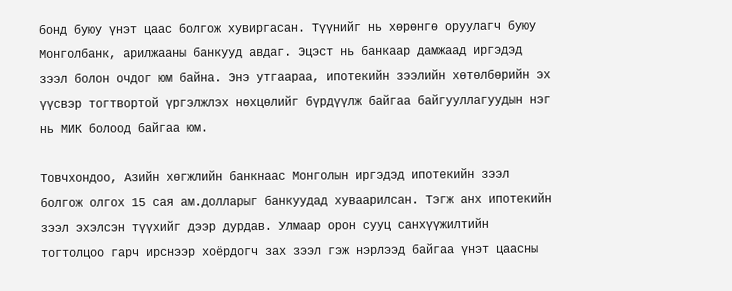бонд буюу үнэт цаас болгож хувиргасан. Түүнийг нь хөрөнгө оруулагч буюу Монголбанк, арилжааны банкууд авдаг. Эцэст нь банкаар дамжаад иргэдэд зээл болон очдог юм байна. Энэ утгаараа, ипотекийн зээлийн хөтөлбөрийн эх үүсвэр тогтвортой үргэлжлэх нөхцөлийг бүрдүүлж байгаа байгууллагуудын нэг нь МИК болоод байгаа юм.

Товчхондоо, Азийн хөгжлийн банкнаас Монголын иргэдэд ипотекийн зээл болгож олгох 15 сая ам.долларыг банкуудад хуваарилсан. Тэгж анх ипотекийн зээл эхэлсэн түүхийг дээр дурдав. Улмаар орон сууц санхүүжилтийн тогтолцоо гарч ирснээр хоёрдогч зах зээл гэж нэрлээд байгаа үнэт цаасны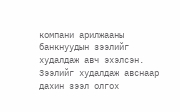компани арилжааны банкнуудын зээлийг худалдаж авч эхэлсэн. Зээлийг худалдаж авснаар дахин зээл олгох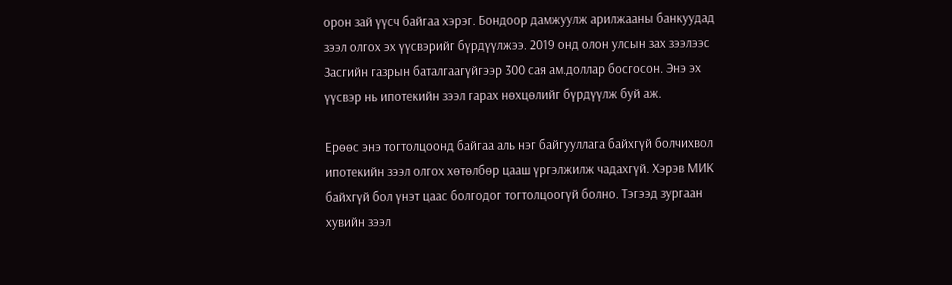орон зай үүсч байгаа хэрэг. Бондоор дамжуулж арилжааны банкуудад зээл олгох эх үүсвэрийг бүрдүүлжээ. 2019 онд олон улсын зах зээлээс Засгийн газрын баталгаагүйгээр 300 сая ам.доллар босгосон. Энэ эх үүсвэр нь ипотекийн зээл гарах нөхцөлийг бүрдүүлж буй аж.

Ерөөс энэ тогтолцоонд байгаа аль нэг байгууллага байхгүй болчихвол ипотекийн зээл олгох хөтөлбөр цааш үргэлжилж чадахгүй. Хэрэв МИК байхгүй бол үнэт цаас болгодог тогтолцоогүй болно. Тэгээд зургаан хувийн зээл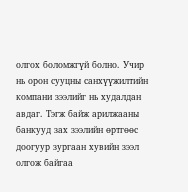олгох боломжгүй болно. Учир нь орон сууцны санхүүжилтийн компани зээлийг нь худалдан авдаг. Тэгж байж арилжааны банкууд зах зээлийн өртгөөс доогуур зургаан хувийн зээл олгож байгаа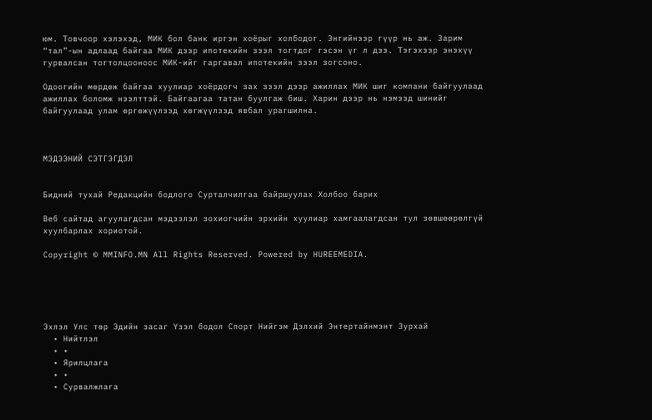юм. Товчоор хэлэхэд, МИК бол банк иргэн хоёрыг холбодог. Энгийнээр гүүр нь аж. Зарим “тал”-ын адлаад байгаа МИК дээр ипотекийн зээл тогтдог гэсэн үг л дээ. Тэгэхээр энэхүү гурвалсан тогтолцооноос МИК-ийг гаргавал ипотекийн зээл зогсоно.

Одоогийн мөрдөж байгаа хуулиар хоёрдогч зах зээл дээр ажиллах МИК шиг компани байгуулаад ажиллах боломж нээлттэй. Байгаагаа татан буулгаж биш. Харин дээр нь нэмээд шинийг байгуулаад улам өргөжүүлээд хөгжүүлээд явбал урагшилна.



МЭДЭЭНИЙ СЭТГЭГДЭЛ


Бидний тухай Редакцийн бодлого Сурталчилгаа байршуулах Холбоо барих

Веб сайтад агуулагдсан мэдээлэл зохиогчийн эрхийн хуулиар хамгаалагдсан тул зөвшөөрөлгүй хуулбарлах хориотой.

Copyright © MMINFO.MN All Rights Reserved. Powered by HUREEMEDIA.





Эхлэл Улс төр Эдийн засаг Үзэл бодол Спорт Нийгэм Дэлхий Энтертайнмэнт Зурхай
  • Нийтлэл
  • •
  • Ярилцлага
  • •
  • Сурвалжлага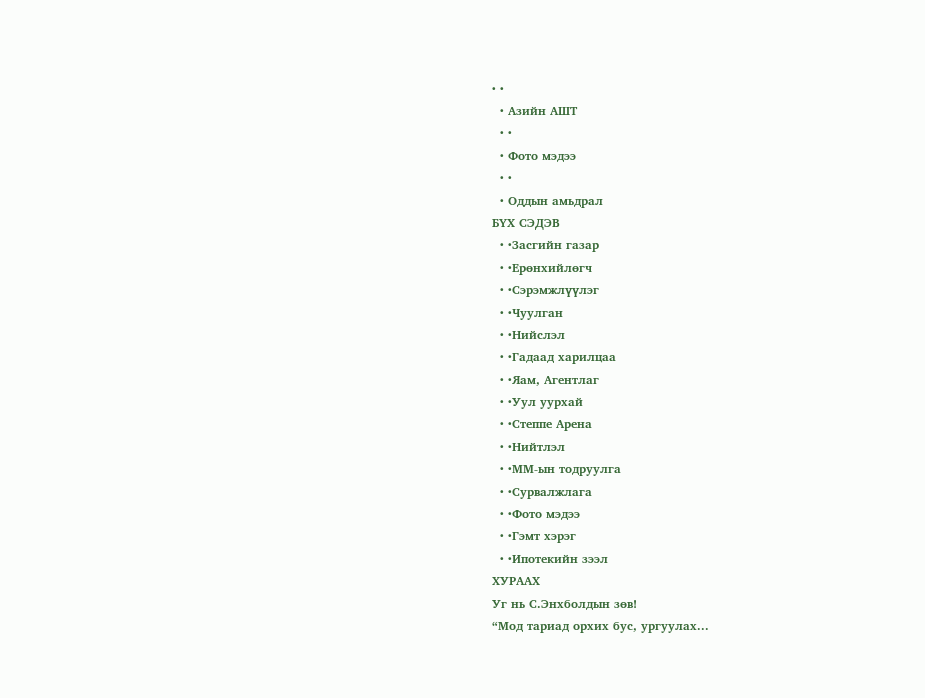• •
  • Азийн АШТ
  • •
  • Фото мэдээ
  • •
  • Оддын амьдрал
БҮХ СЭДЭВ
  • •Засгийн газар
  • •Ерөнхийлөгч
  • •Сэрэмжлүүлэг
  • •Чуулган
  • •Нийслэл
  • •Гадаад харилцаа
  • •Яам, Агентлаг
  • •Уул уурхай
  • •Степпе Арена
  • •Нийтлэл
  • •ММ-ын тодруулга
  • •Сурвалжлага
  • •Фото мэдээ
  • •Гэмт хэрэг
  • •Ипотекийн зээл
ХУРААХ
Уг нь С.Энхболдын зөв!
“Мод тариад орхих бус, ургуулах...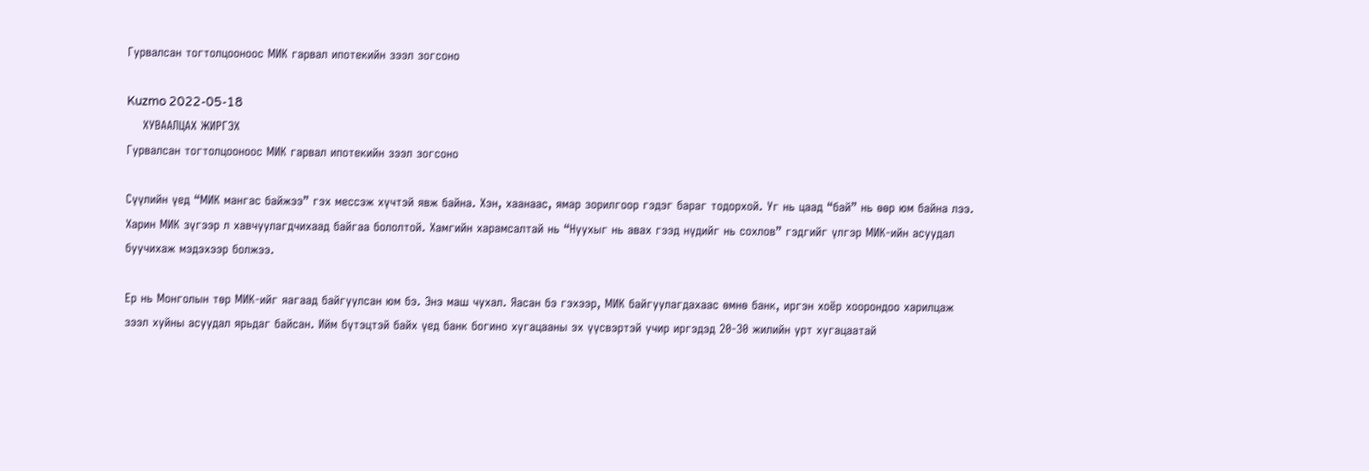Гурвалсан тогтолцооноос МИК гарвал ипотекийн зээл зогсоно

Kuzmo 2022-05-18
    ХУВААЛЦАХ ЖИРГЭХ
Гурвалсан тогтолцооноос МИК гарвал ипотекийн зээл зогсоно

Сүүлийн үед “МИК мангас байжээ” гэх мессэж хүчтэй явж байна. Хэн, хаанаас, ямар зорилгоор гэдэг бараг тодорхой. Уг нь цаад “бай” нь өөр юм байна лээ. Харин МИК зүгээр л хавчуулагдчихаад байгаа бололтой. Хамгийн харамсалтай нь “Нуухыг нь авах гээд нүдийг нь сохлов” гэдгийг үлгэр МИК-ийн асуудал буучихаж мэдэхээр болжээ.

Ер нь Монголын төр МИК-ийг яагаад байгуулсан юм бэ. Энэ маш чухал. Яасан бэ гэхээр, МИК байгуулагдахаас өмнө банк, иргэн хоёр хоорондоо харилцаж зээл хуйны асуудал ярьдаг байсан. Ийм бүтэцтэй байх үед банк богино хугацааны эх үүсвэртэй учир иргэдэд 20-30 жилийн урт хугацаатай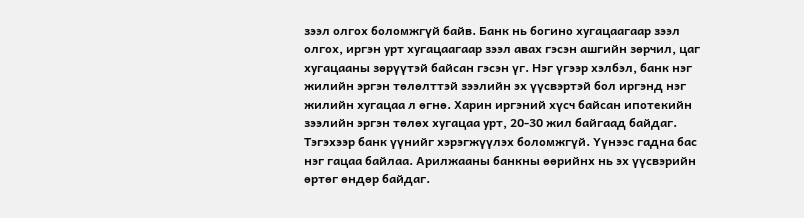зээл олгох боломжгүй байв. Банк нь богино хугацаагаар зээл олгох, иргэн урт хугацаагаар зээл авах гэсэн ашгийн зөрчил, цаг хугацааны зөрүүтэй байсан гэсэн үг. Нэг үгээр хэлбэл, банк нэг жилийн эргэн төлөлттэй зээлийн эх үүсвэртэй бол иргэнд нэг жилийн хугацаа л өгнө. Харин иргэний хүсч байсан ипотекийн зээлийн эргэн төлөх хугацаа урт, 20-30 жил байгаад байдаг. Тэгэхээр банк үүнийг хэрэгжүүлэх боломжгүй. Үүнээс гадна бас нэг гацаа байлаа. Арилжааны банкны өөрийнх нь эх үүсвэрийн өртөг өндөр байдаг.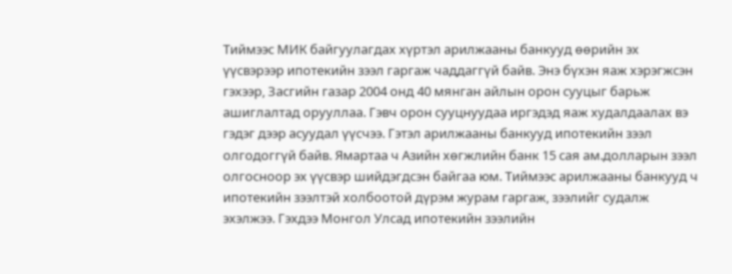Тиймээс МИК байгуулагдах хүртэл арилжааны банкууд өөрийн эх үүсвэрээр ипотекийн зээл гаргаж чаддаггүй байв. Энэ бүхэн яаж хэрэгжсэн гэхээр, Засгийн газар 2004 онд 40 мянган айлын орон сууцыг барьж ашиглалтад орууллаа. Гэвч орон сууцнуудаа иргэдэд яаж худалдаалах вэ гэдэг дээр асуудал үүсчээ. Гэтэл арилжааны банкууд ипотекийн зээл олгодоггүй байв. Ямартаа ч Азийн хөгжлийн банк 15 сая ам.долларын зээл олгосноор эх үүсвэр шийдэгдсэн байгаа юм. Тиймээс арилжааны банкууд ч ипотекийн зээлтэй холбоотой дүрэм журам гаргаж, зээлийг судалж эхэлжээ. Гэхдээ Монгол Улсад ипотекийн зээлийн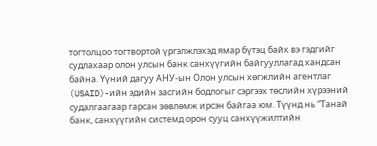тогтолцоо тогтвортой үргэлжлэхэд ямар бүтэц байх вэ гэдгийг судлахаар олон улсын банк санхүүгийн байгууллагад хандсан байна. Үүний дагуу АНУ-ын Олон улсын хөгжлийн агентлаг (USAID)-ийн эдийн засгийн бодлогыг сэргээх төслийн хүрээний судалгаагаар гарсан зөвлөмж ирсэн байгаа юм. Түүнд нь “Танай банк, санхүүгийн системд орон сууц санхүүжилтийн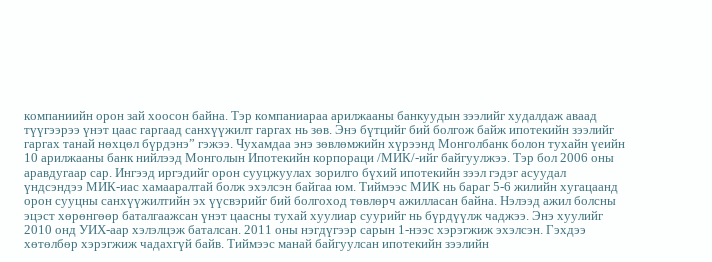компаниийн орон зай хоосон байна. Тэр компаниараа арилжааны банкуудын зээлийг худалдаж аваад түүгээрээ үнэт цаас гаргаад санхүүжилт гаргах нь зөв. Энэ бүтцийг бий болгож байж ипотекийн зээлийг гаргах танай нөхцөл бүрдэнэ” гэжээ. Чухамдаа энэ зөвлөмжийн хүрээнд Монголбанк болон тухайн үеийн 10 арилжааны банк нийлээд Монголын Ипотекийн корпораци /МИК/-ийг байгуулжээ. Тэр бол 2006 оны аравдугаар сар. Ингээд иргэдийг орон сууцжуулах зорилго бүхий ипотекийн зээл гэдэг асуудал үндсэндээ МИК-иас хамааралтай болж эхэлсэн байгаа юм. Тиймээс МИК нь бараг 5-6 жилийн хугацаанд орон сууцны санхүүжилтийн эх үүсвэрийг бий болгоход төвлөрч ажилласан байна. Нэлээд ажил болсны эцэст хөрөнгөөр баталгаажсан үнэт цаасны тухай хуулиар суурийг нь бүрдүүлж чаджээ. Энэ хуулийг 2010 онд УИХ-аар хэлэлцэж баталсан. 2011 оны нэгдүгээр сарын 1-нээс хэрэгжиж эхэлсэн. Гэхдээ хөтөлбөр хэрэгжиж чадахгүй байв. Тиймээс манай байгуулсан ипотекийн зээлийн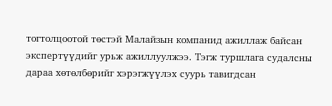тогтолцоотой төстэй Малайзын компанид ажиллаж байсан экспертүүдийг урьж ажиллуулжээ. Тэгж туршлага судалсны дараа хөтөлбөрийг хэрэгжүүлэх суурь тавигдсан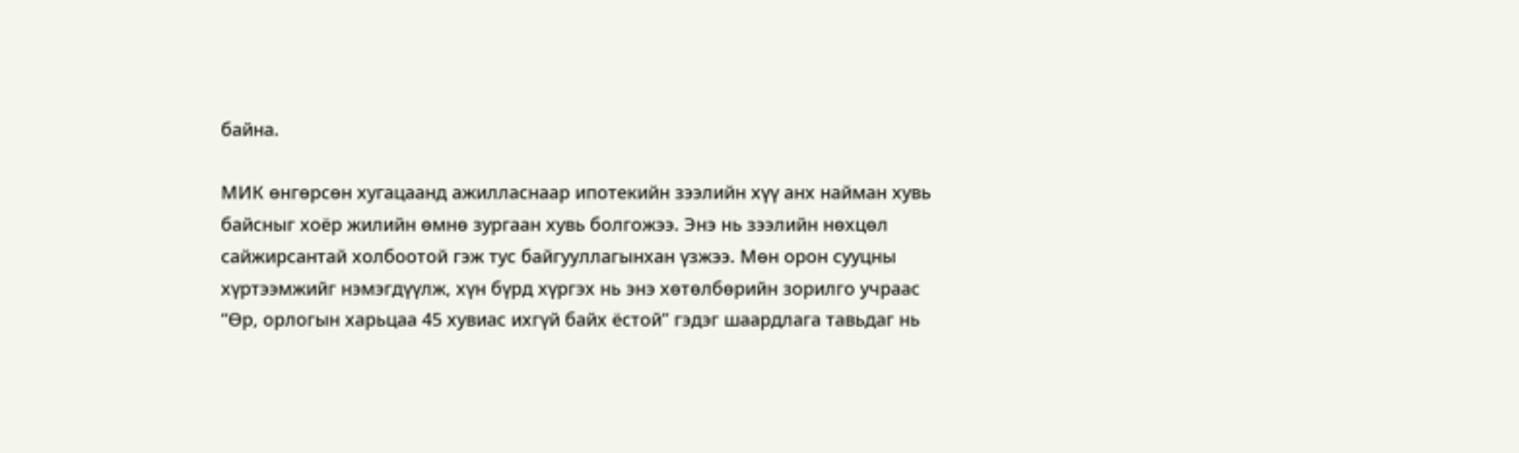байна.

МИК өнгөрсөн хугацаанд ажилласнаар ипотекийн зээлийн хүү анх найман хувь байсныг хоёр жилийн өмнө зургаан хувь болгожээ. Энэ нь зээлийн нөхцөл сайжирсантай холбоотой гэж тус байгууллагынхан үзжээ. Мөн орон сууцны хүртээмжийг нэмэгдүүлж, хүн бүрд хүргэх нь энэ хөтөлбөрийн зорилго учраас “Өр, орлогын харьцаа 45 хувиас ихгүй байх ёстой” гэдэг шаардлага тавьдаг нь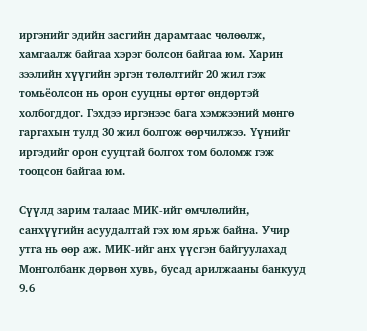иргэнийг эдийн засгийн дарамтаас чөлөөлж, хамгаалж байгаа хэрэг болсон байгаа юм. Харин зээлийн хүүгийн эргэн төлөлтийг 20 жил гэж томьёолсон нь орон сууцны өртөг өндөртэй холбогддог. Гэхдээ иргэнээс бага хэмжээний мөнгө гаргахын тулд 30 жил болгож өөрчилжээ. Үүнийг иргэдийг орон сууцтай болгох том боломж гэж тооцсон байгаа юм.

Сүүлд зарим талаас МИК-ийг өмчлөлийн, санхүүгийн асуудалтай гэх юм ярьж байна. Учир утга нь өөр аж. МИК-ийг анх үүсгэн байгуулахад Монголбанк дөрвөн хувь, бусад арилжааны банкууд 9.6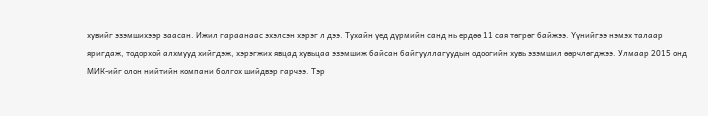хувийг эзэмшихээр заасан. Ижил гараанаас эхэлсэн хэрэг л дээ. Тухайн үед дүрмийн санд нь ердөө 11 сая төгрөг байжээ. Үүнийгээ нэмэх талаар яригдаж, тодорхой алхмууд хийгдэж, хэрэгжих явцад хувьцаа эзэмшиж байсан байгууллагуудын одоогийн хувь эзэмшил өөрчлөгджээ. Улмаар 2015 онд МИК-ийг олон нийтийн компани болгох шийдвэр гарчээ. Тэр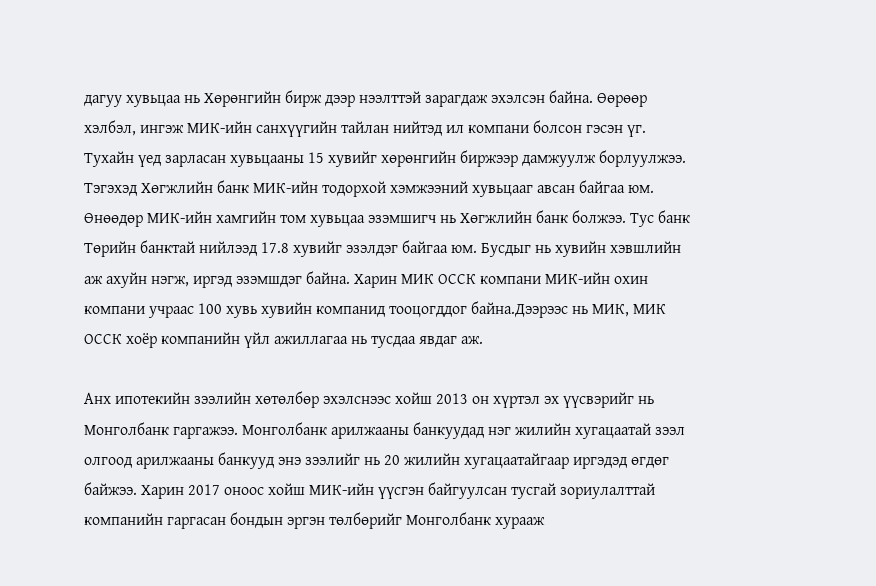дагуу хувьцаа нь Хөрөнгийн бирж дээр нээлттэй зарагдаж эхэлсэн байна. Өөрөөр хэлбэл, ингэж МИК-ийн санхүүгийн тайлан нийтэд ил компани болсон гэсэн үг. Тухайн үед зарласан хувьцааны 15 хувийг хөрөнгийн биржээр дамжуулж борлуулжээ. Тэгэхэд Хөгжлийн банк МИК-ийн тодорхой хэмжээний хувьцааг авсан байгаа юм. Өнөөдөр МИК-ийн хамгийн том хувьцаа эзэмшигч нь Хөгжлийн банк болжээ. Тус банк Төрийн банктай нийлээд 17.8 хувийг эзэлдэг байгаа юм. Бусдыг нь хувийн хэвшлийн аж ахуйн нэгж, иргэд эзэмшдэг байна. Харин МИК ОССК компани МИК-ийн охин компани учраас 100 хувь хувийн компанид тооцогддог байна.Дээрээс нь МИК, МИК ОССК хоёр компанийн үйл ажиллагаа нь тусдаа явдаг аж.

Анх ипотекийн зээлийн хөтөлбөр эхэлснээс хойш 2013 он хүртэл эх үүсвэрийг нь Монголбанк гаргажээ. Монголбанк арилжааны банкуудад нэг жилийн хугацаатай зээл олгоод арилжааны банкууд энэ зээлийг нь 20 жилийн хугацаатайгаар иргэдэд өгдөг байжээ. Харин 2017 оноос хойш МИК-ийн үүсгэн байгуулсан тусгай зориулалттай компанийн гаргасан бондын эргэн төлбөрийг Монголбанк хурааж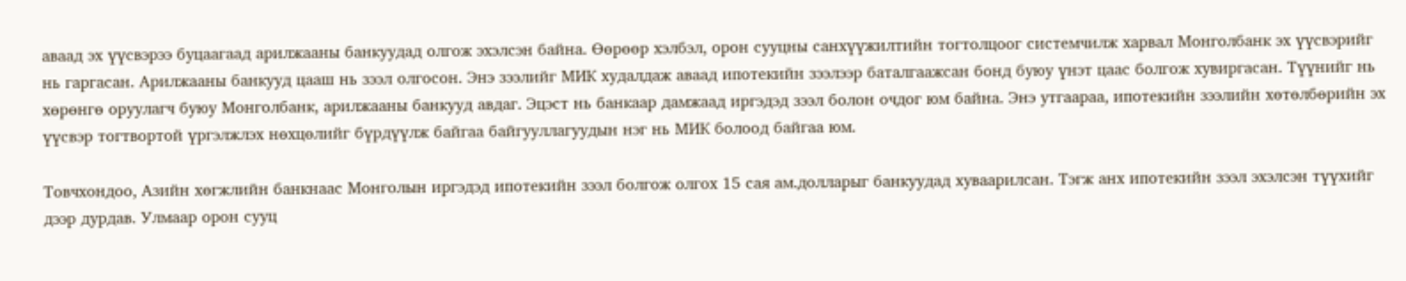аваад эх үүсвэрээ буцаагаад арилжааны банкуудад олгож эхэлсэн байна. Өөрөөр хэлбэл, орон сууцны санхүүжилтийн тогтолцоог системчилж харвал Монголбанк эх үүсвэрийг нь гаргасан. Арилжааны банкууд цааш нь зээл олгосон. Энэ зээлийг МИК худалдаж аваад ипотекийн зээлээр баталгаажсан бонд буюу үнэт цаас болгож хувиргасан. Түүнийг нь хөрөнгө оруулагч буюу Монголбанк, арилжааны банкууд авдаг. Эцэст нь банкаар дамжаад иргэдэд зээл болон очдог юм байна. Энэ утгаараа, ипотекийн зээлийн хөтөлбөрийн эх үүсвэр тогтвортой үргэлжлэх нөхцөлийг бүрдүүлж байгаа байгууллагуудын нэг нь МИК болоод байгаа юм.

Товчхондоо, Азийн хөгжлийн банкнаас Монголын иргэдэд ипотекийн зээл болгож олгох 15 сая ам.долларыг банкуудад хуваарилсан. Тэгж анх ипотекийн зээл эхэлсэн түүхийг дээр дурдав. Улмаар орон сууц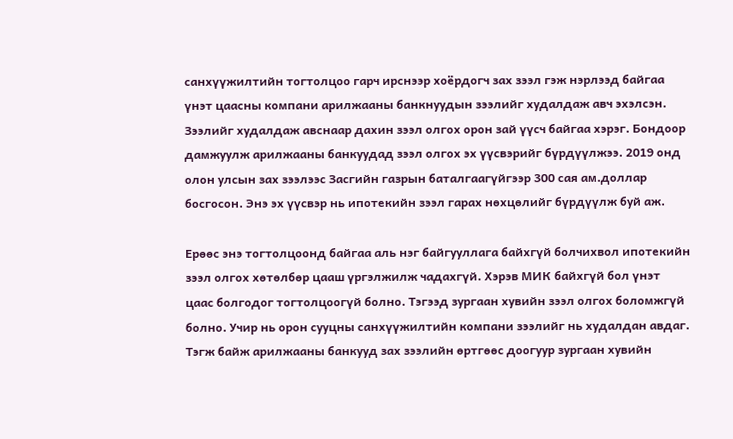санхүүжилтийн тогтолцоо гарч ирснээр хоёрдогч зах зээл гэж нэрлээд байгаа үнэт цаасны компани арилжааны банкнуудын зээлийг худалдаж авч эхэлсэн. Зээлийг худалдаж авснаар дахин зээл олгох орон зай үүсч байгаа хэрэг. Бондоор дамжуулж арилжааны банкуудад зээл олгох эх үүсвэрийг бүрдүүлжээ. 2019 онд олон улсын зах зээлээс Засгийн газрын баталгаагүйгээр 300 сая ам.доллар босгосон. Энэ эх үүсвэр нь ипотекийн зээл гарах нөхцөлийг бүрдүүлж буй аж.

Ерөөс энэ тогтолцоонд байгаа аль нэг байгууллага байхгүй болчихвол ипотекийн зээл олгох хөтөлбөр цааш үргэлжилж чадахгүй. Хэрэв МИК байхгүй бол үнэт цаас болгодог тогтолцоогүй болно. Тэгээд зургаан хувийн зээл олгох боломжгүй болно. Учир нь орон сууцны санхүүжилтийн компани зээлийг нь худалдан авдаг. Тэгж байж арилжааны банкууд зах зээлийн өртгөөс доогуур зургаан хувийн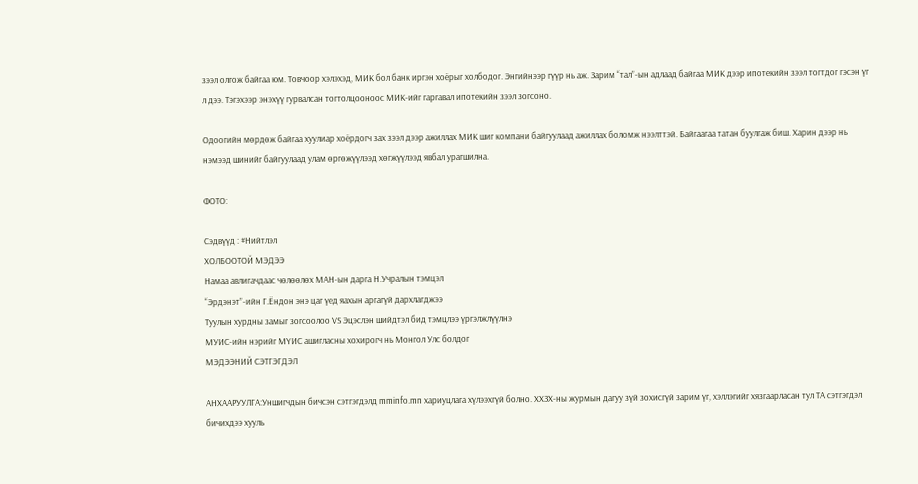зээл олгож байгаа юм. Товчоор хэлэхэд, МИК бол банк иргэн хоёрыг холбодог. Энгийнээр гүүр нь аж. Зарим “тал”-ын адлаад байгаа МИК дээр ипотекийн зээл тогтдог гэсэн үг л дээ. Тэгэхээр энэхүү гурвалсан тогтолцооноос МИК-ийг гаргавал ипотекийн зээл зогсоно.

Одоогийн мөрдөж байгаа хуулиар хоёрдогч зах зээл дээр ажиллах МИК шиг компани байгуулаад ажиллах боломж нээлттэй. Байгаагаа татан буулгаж биш. Харин дээр нь нэмээд шинийг байгуулаад улам өргөжүүлээд хөгжүүлээд явбал урагшилна.

ФОТО:

Сэдвүүд : #Нийтлэл
ХОЛБООТОЙ МЭДЭЭ
Намаа авлигачдаас чөлөөлөх МАН-ын дарга Н.Учралын тэмцэл
“Эрдэнэт”-ийн Г.Ёндон энэ цаг үед яахын аргагүй дархлагджээ
Туулын хурдны замыг зогсоолоо VS Эцэслэн шийдтэл бид тэмцлээ үргэлжлүүлнэ
МУИС-ийн нэрийг МҮИС ашигласны хохирогч нь Монгол Улс болдог
МЭДЭЭНИЙ СЭТГЭГДЭЛ

АНХААРУУЛГА:Уншигчдын бичсэн сэтгэгдэлд mminfo.mn хариуцлага хүлээхгүй болно. ХХЗХ-ны журмын дагуу зүй зохисгүй зарим үг, хэллэгийг хязгаарласан тул ТА сэтгэгдэл бичихдээ хууль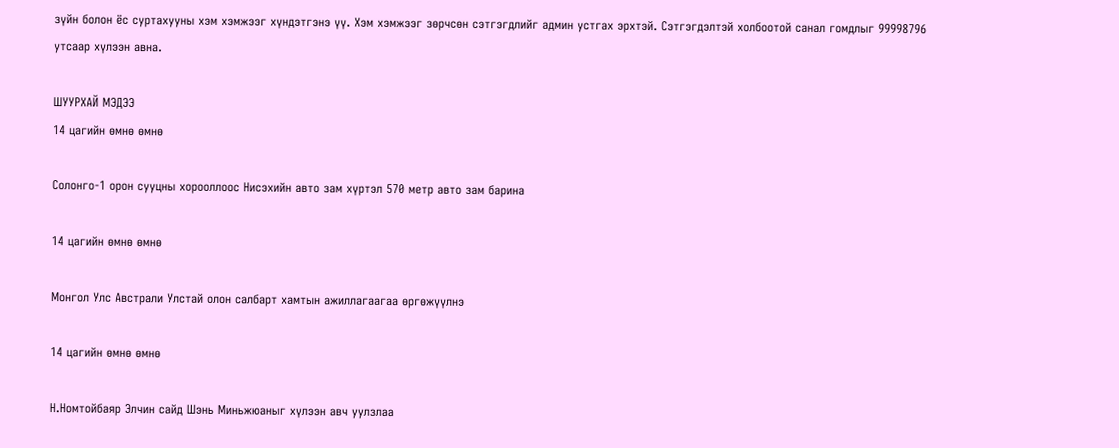зүйн болон ёс суртахууны хэм хэмжээг хүндэтгэнэ үү. Хэм хэмжээг зөрчсөн сэтгэгдлийг админ устгах эрхтэй. Сэтгэгдэлтэй холбоотой санал гомдлыг 99998796 утсаар хүлээн авна.

ШУУРХАЙ МЭДЭЭ
14 цагийн өмнө өмнө

Солонго-1 орон сууцны хорооллоос Нисэхийн авто зам хүртэл 570 метр авто зам барина

14 цагийн өмнө өмнө

Монгол Улс Австрали Улстай олон салбарт хамтын ажиллагаагаа өргөжүүлнэ

14 цагийн өмнө өмнө

Н.Номтойбаяр Элчин сайд Шэнь Миньжюаныг хүлээн авч уулзлаа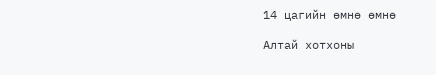14 цагийн өмнө өмнө

Алтай хотхоны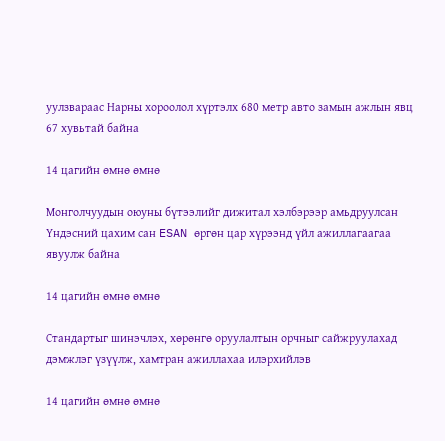уулзвараас Нарны хороолол хүртэлх 680 метр авто замын ажлын явц 67 хувьтай байна

14 цагийн өмнө өмнө

Монголчуудын оюуны бүтээлийг дижитал хэлбэрээр амьдруулсан Үндэсний цахим сан ESAN өргөн цар хүрээнд үйл ажиллагаагаа явуулж байна

14 цагийн өмнө өмнө

Стандартыг шинэчлэх, хөрөнгө оруулалтын орчныг сайжруулахад дэмжлэг үзүүлж, хамтран ажиллахаа илэрхийлэв

14 цагийн өмнө өмнө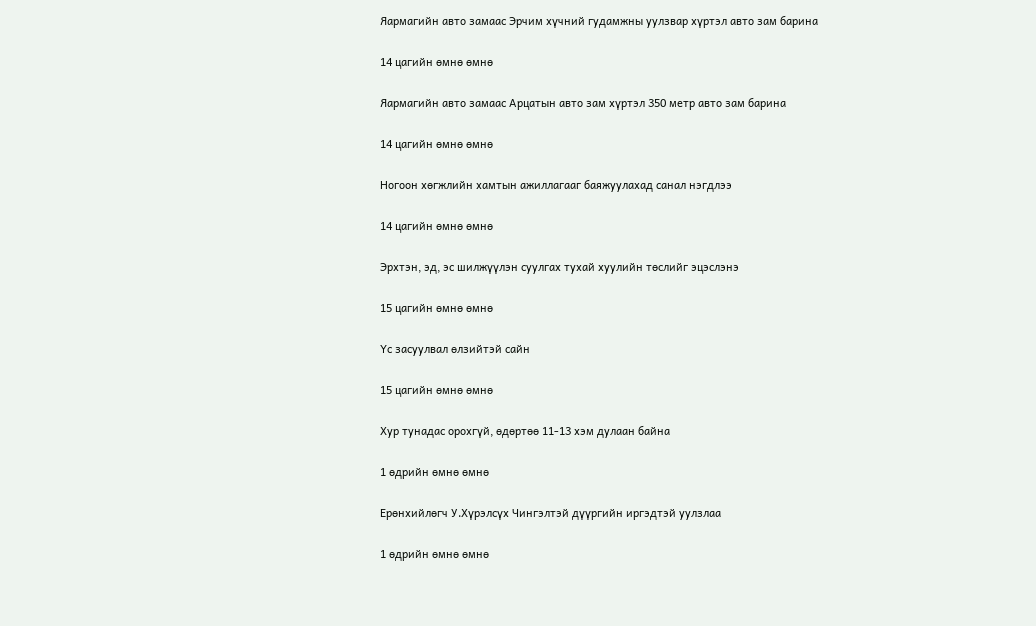Яармагийн авто замаас Эрчим хүчний гудамжны уулзвар хүртэл авто зам барина

14 цагийн өмнө өмнө

Яармагийн авто замаас Арцатын авто зам хүртэл 350 метр авто зам барина

14 цагийн өмнө өмнө

Ногоон хөгжлийн хамтын ажиллагааг баяжуулахад санал нэгдлээ

14 цагийн өмнө өмнө

Эрхтэн, эд, эс шилжүүлэн суулгах тухай хуулийн төслийг эцэслэнэ

15 цагийн өмнө өмнө

Үс засуулвал өлзийтэй сайн

15 цагийн өмнө өмнө

Хур тунадас орохгүй, өдөртөө 11-13 хэм дулаан байна

1 өдрийн өмнө өмнө

Ерөнхийлөгч У.Хүрэлсүх Чингэлтэй дүүргийн иргэдтэй уулзлаа

1 өдрийн өмнө өмнө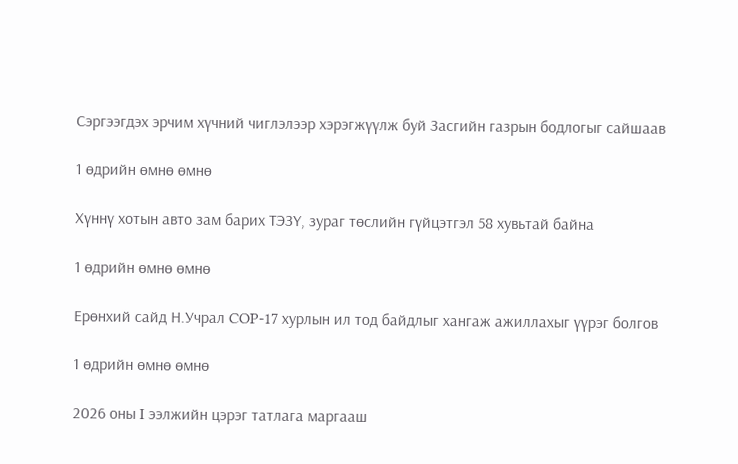Сэргээгдэх эрчим хүчний чиглэлээр хэрэгжүүлж буй Засгийн газрын бодлогыг сайшаав

1 өдрийн өмнө өмнө

Хүннү хотын авто зам барих ТЭЗҮ, зураг төслийн гүйцэтгэл 58 хувьтай байна

1 өдрийн өмнө өмнө

Ерөнхий сайд Н.Учрал COP-17 хурлын ил тод байдлыг хангаж ажиллахыг үүрэг болгов

1 өдрийн өмнө өмнө

2026 оны I ээлжийн цэрэг татлага маргааш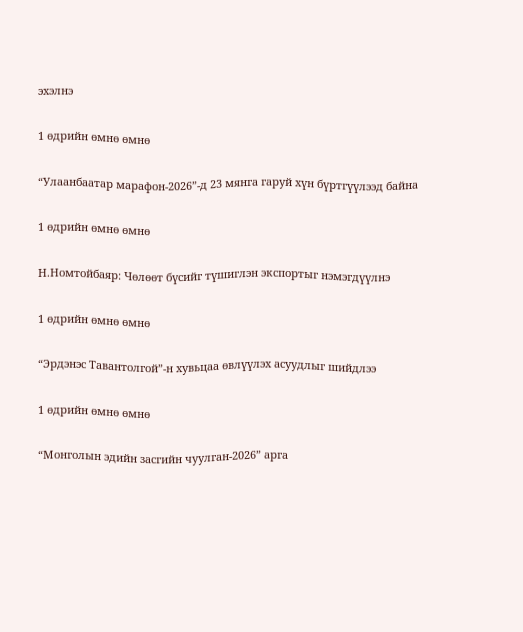эхэлнэ

1 өдрийн өмнө өмнө

“Улаанбаатар марафон-2026”-д 23 мянга гаруй хүн бүртгүүлээд байна

1 өдрийн өмнө өмнө

Н.Номтойбаяр: Чөлөөт бүсийг түшиглэн экспортыг нэмэгдүүлнэ

1 өдрийн өмнө өмнө

“Эрдэнэс Тавантолгой”-н хувьцаа өвлүүлэх асуудлыг шийдлээ

1 өдрийн өмнө өмнө

“Монголын эдийн засгийн чуулган-2026” арга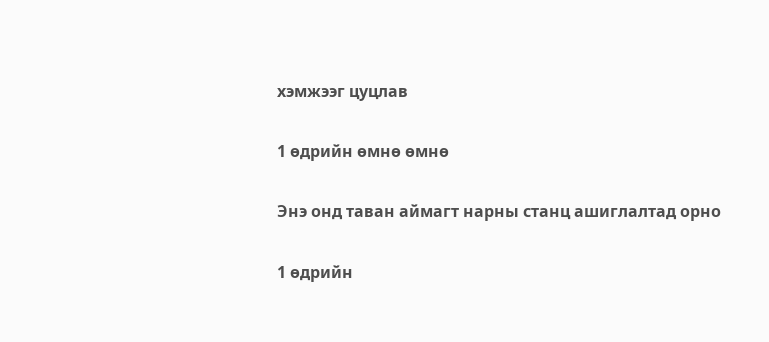хэмжээг цуцлав

1 өдрийн өмнө өмнө

Энэ онд таван аймагт нарны станц ашиглалтад орно

1 өдрийн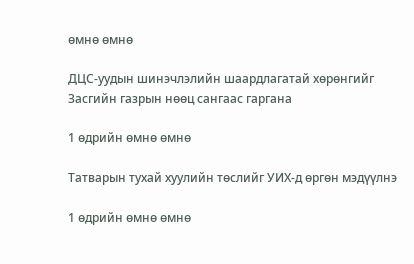өмнө өмнө

ДЦС-уудын шинэчлэлийн шаардлагатай хөрөнгийг Засгийн газрын нөөц сангаас гаргана

1 өдрийн өмнө өмнө

Татварын тухай хуулийн төслийг УИХ-д өргөн мэдүүлнэ

1 өдрийн өмнө өмнө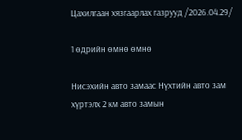Цахилгаан хязгаарлах газрууд /2026.04.29/

1 өдрийн өмнө өмнө

Нисэхийн авто замаас Нүхтийн авто зам хүртэлх 2 км авто замын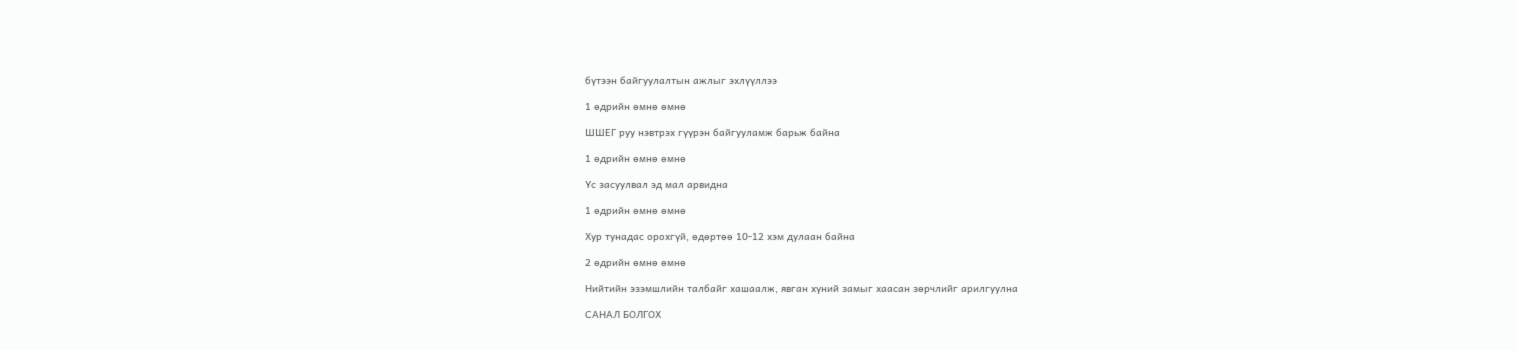бүтээн байгуулалтын ажлыг эхлүүллээ

1 өдрийн өмнө өмнө

ШШЕГ руу нэвтрэх гүүрэн байгууламж барьж байна

1 өдрийн өмнө өмнө

Үс засуулвал эд мал арвидна

1 өдрийн өмнө өмнө

Хур тунадас орохгүй, өдөртөө 10-12 хэм дулаан байна

2 өдрийн өмнө өмнө

Нийтийн эзэмшлийн талбайг хашаалж, явган хүний замыг хаасан зөрчлийг арилгуулна

САНАЛ БОЛГОХ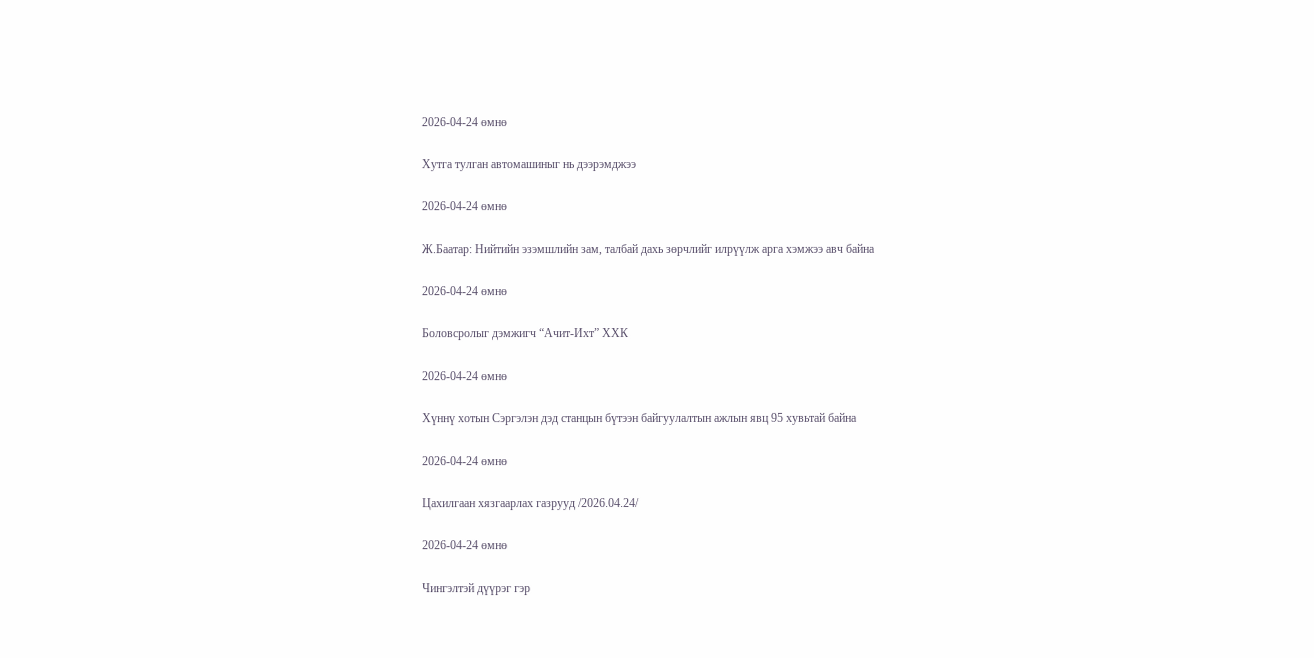2026-04-24 өмнө

Хутга тулган автомашиныг нь дээрэмджээ

2026-04-24 өмнө

Ж.Баатар: Нийтийн эзэмшлийн зам, талбай дахь зөрчлийг илрүүлж арга хэмжээ авч байна

2026-04-24 өмнө

Боловсролыг дэмжигч “Ачит-Ихт” ХХК

2026-04-24 өмнө

Хүннү хотын Сэргэлэн дэд станцын бүтээн байгуулалтын ажлын явц 95 хувьтай байна

2026-04-24 өмнө

Цахилгаан хязгаарлах газрууд /2026.04.24/

2026-04-24 өмнө

Чингэлтэй дүүрэг гэр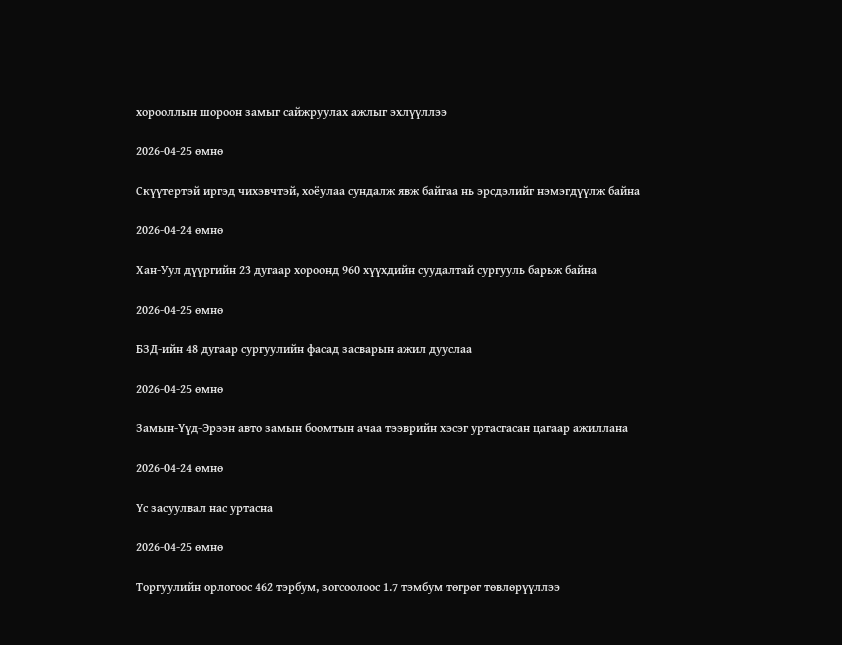хорооллын шороон замыг сайжруулах ажлыг эхлүүллээ

2026-04-25 өмнө

Скүүтертэй иргэд чихэвчтэй, хоёулаа сундалж явж байгаа нь эрсдэлийг нэмэгдүүлж байна

2026-04-24 өмнө

Хан-Уул дүүргийн 23 дугаар хороонд 960 хүүхдийн суудалтай сургууль барьж байна

2026-04-25 өмнө

БЗД-ийн 48 дугаар сургуулийн фасад засварын ажил дууслаа

2026-04-25 өмнө

Замын-Үүд-Эрээн авто замын боомтын ачаа тээврийн хэсэг уртасгасан цагаар ажиллана

2026-04-24 өмнө

Үс засуулвал нас уртасна

2026-04-25 өмнө

Торгуулийн орлогоос 462 тэрбум, зогсоолоос 1.7 тэмбум төгрөг төвлөрүүллээ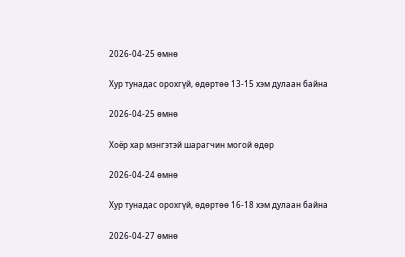2026-04-25 өмнө

Хур тунадас орохгүй, өдөртөө 13-15 хэм дулаан байна

2026-04-25 өмнө

Хоёр хар мэнгэтэй шарагчин могой өдөр

2026-04-24 өмнө

Хур тунадас орохгүй, өдөртөө 16-18 хэм дулаан байна

2026-04-27 өмнө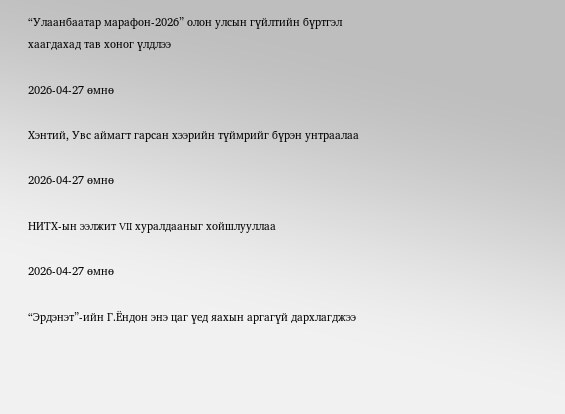“Улаанбаатар марафон-2026” олон улсын гүйлтийн бүртгэл хаагдахад тав хоног үлдлээ

2026-04-27 өмнө

Хэнтий, Увс аймагт гарсан хээрийн түймрийг бүрэн унтраалаа

2026-04-27 өмнө

НИТХ-ын ээлжит VII хуралдааныг хойшлууллаа

2026-04-27 өмнө

“Эрдэнэт”-ийн Г.Ёндон энэ цаг үед яахын аргагүй дархлагджээ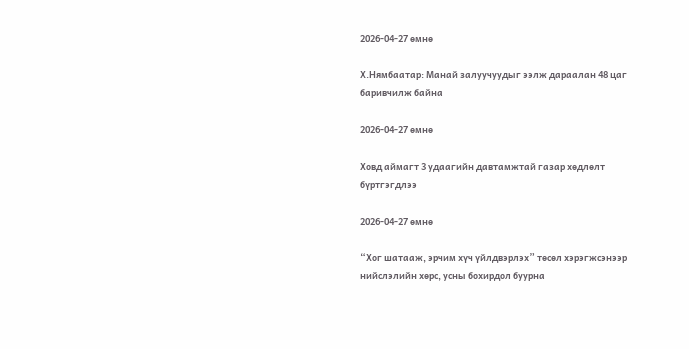2026-04-27 өмнө

Х.Нямбаатар: Манай залуучуудыг ээлж дараалан 48 цаг баривчилж байна

2026-04-27 өмнө

Ховд аймагт 3 удаагийн давтамжтай газар хөдлөлт бүртгэгдлээ

2026-04-27 өмнө

“Хог шатааж, эрчим хүч үйлдвэрлэх” төсөл хэрэгжсэнээр нийслэлийн хөрс, усны бохирдол буурна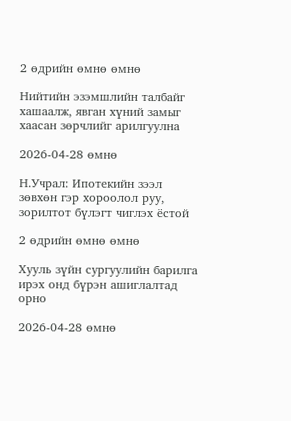2 өдрийн өмнө өмнө

Нийтийн эзэмшлийн талбайг хашаалж, явган хүний замыг хаасан зөрчлийг арилгуулна

2026-04-28 өмнө

Н.Учрал: Ипотекийн зээл зөвхөн гэр хороолол руу, зорилтот бүлэгт чиглэх ёстой

2 өдрийн өмнө өмнө

Хууль зүйн сургуулийн барилга ирэх онд бүрэн ашиглалтад орно

2026-04-28 өмнө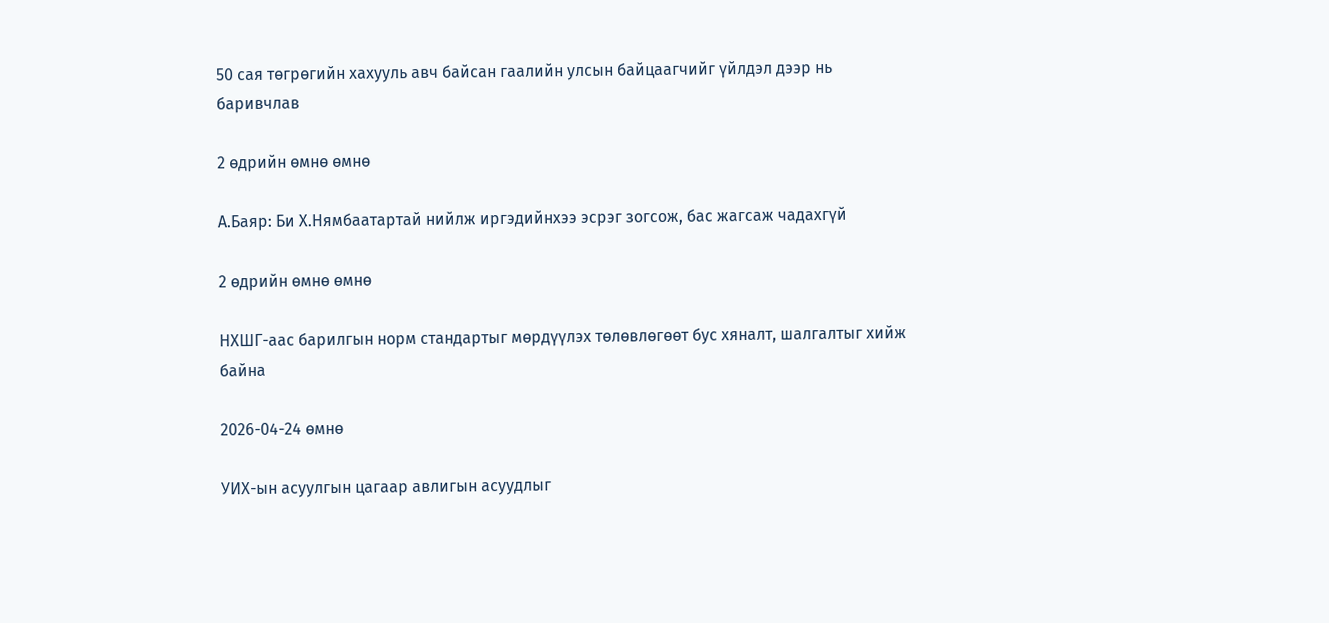50 сая төгрөгийн хахууль авч байсан гаалийн улсын байцаагчийг үйлдэл дээр нь баривчлав

2 өдрийн өмнө өмнө

А.Баяр: Би Х.Нямбаатартай нийлж иргэдийнхээ эсрэг зогсож, бас жагсаж чадахгүй

2 өдрийн өмнө өмнө

НХШГ-аас барилгын норм стандартыг мөрдүүлэх төлөвлөгөөт бус хяналт, шалгалтыг хийж байна

2026-04-24 өмнө

УИХ-ын асуулгын цагаар авлигын асуудлыг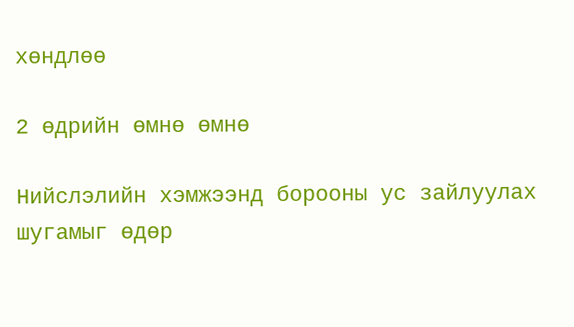хөндлөө

2 өдрийн өмнө өмнө

Нийслэлийн хэмжээнд борооны ус зайлуулах шугамыг өдөр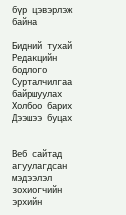бүр цэвэрлэж байна

Бидний тухай Редакцийн бодлого Сурталчилгаа байршуулах Холбоо барих Дээшээ буцах


Веб сайтад агуулагдсан мэдээлэл зохиогчийн эрхийн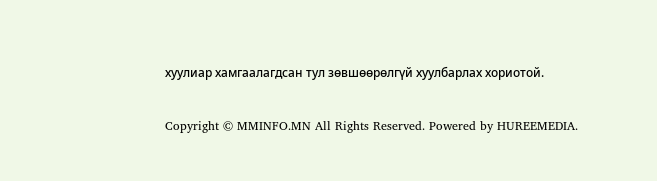хуулиар хамгаалагдсан тул зөвшөөрөлгүй хуулбарлах хориотой.

Copyright © MMINFO.MN All Rights Reserved. Powered by HUREEMEDIA.